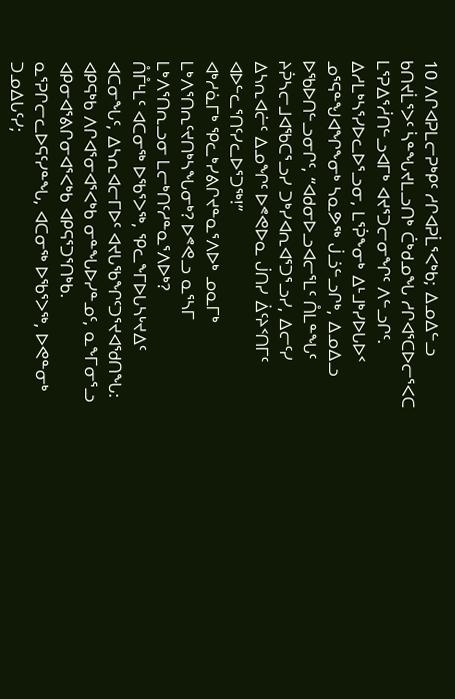10 ᐱᒋᐊᕈᒪᓕᕈᒃᑭᑦ ᓱᒋᐊᕈᒫᕐᐸᒃᑲ; ᐃᓄᐃᓪᓗ ᑲᑎᔪᒫᕐᐳᑦ ᓵᓐᖓᔪᒪᓗᑎᒃ ᑖᒃᑯᓄᖓ ᓱᒋᐊᕐᑕᐅᓕᕐᐸᑕ ᒪᕐᕈᐃᕐᓲᑎᓪᓗᐊᒥᒃ ᐊᔪᕐᑐᓕᓂᖏᑦ ᐱᓪᓗᒋᑦ.
ᐃᓱᒪᒃᓴᕐᓯᐅᓚᐅᕐᓗᓂ, ᒪᕐᕉᖕᓂᒃ ᐃᒻᒧᒃᓯᐅᒐᐅᑉ ᓄᕐᕋᓐᖑᐊᖏᖕᓂᒃ ᓴᓇᕗᖅ ᒎᓘᓪᓗᒋᒃ, ᐃᓄᐃᓗ ᐅᖃᐅᑎᓪᓗᓂᒋᑦ, “ᐊᑯᓂᐅᓗᐊᓕᕐᒪᑦ ᑍᒪᓐᖓᑦ ᔨᕉᓴᓕᒧᐊᖃᑕᕐᓗᓯ ᑐᒃᓯᐊᕆᐊᕐᑐᕐᓗᓯ, ᐃᓕᑦᓯ ᐃᓴᕆᐊᓖᑦ ᐃᓄᖏᑦ ᐅᕝᕙᐅᓇ ᒎᑎᓯ ᐄᑦᔨᑉᑎᒥᑦ ᐊᐅᓪᓚᕐᑎᑦᓯᓚᐅᕐᑐᖅ!”
ᐊᒃᓱᓈᒥᒃ ᕿᓚᒃᓯᕕᒋᔪᓐᓇᕐᐱᐅᒃ ᓄᓇᒥᒃ ᒪᒃᐱᕐᑎᕆᑦᔪᑎᒃᓴᖓᓂᒃ? ᐅᕝᕙᓗ ᓇᕐᓴᒥ ᒪᒃᐱᕐᑎᕆᓗᓂ ᒪᓕᒃᑎᑦᓱᓐᓇᕐᐱᐅᒃ?
ᑍᒤᒻᒪᑦ ᐊᑕᓂᖅ ᐅᖃᕐᐳᖅ, ᕿᓚᖕᒥᐅᒐᓴᒡᔪᐃᑦ ᐊᑕᓂᖓᑦ, ᐃᓴᕆᐊᓕᒥᐅᑦ ᐊᔪᒐᖃᖏᑦᑐᕐᔪᐊᖁᑎᖓ: ᐊᑭᕋᒃᑲ ᐱᒋᐊᕐᓂᐊᕐᐸᒃᑲ ᓂᓐᖓᐅᓯᓐᓄᑦ, ᓇᖕᒥᓂᕐᓗ ᐊᑭᓂᐊᕐᕕᒋᓂᐊᕐᐸᒃᑲ ᐊᑭᕋᕐᑐᕐᑎᒃᑲ.
ᓇᕐᕈᒋᓕᓚᐅᕋᑦᓯᓐᖓ, ᐊᑕᓂᖅ ᐅᖃᕐᐳᖅ, ᐅᕙᓐᓂᒃ ᑐᓄᐃᒐᑦᓯ;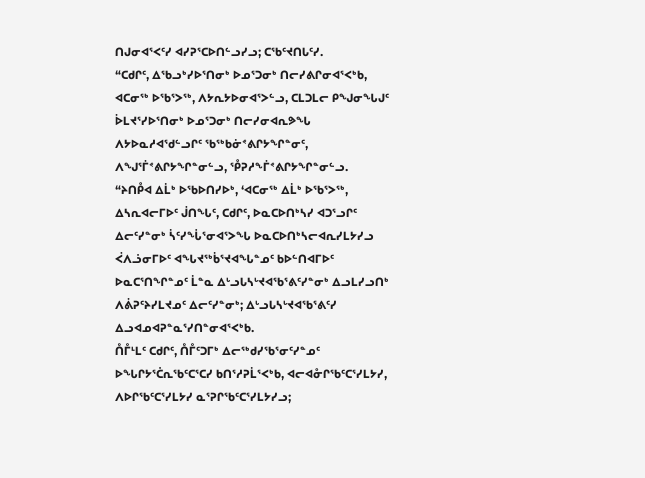ᑎᒍᓂᐊᕐᐸᑦᓯ ᐊᓯᕈᕐᑕᐅᑎᓪᓗᓯᓗ; ᑕᖃᑦᔪᑎᒐᑦᓯ.
“ᑕᑯᒋᑦ, ᐃᖃᓗᒃᓯᐅᕐᑎᓂᒃ ᐅᓄᕐᑐᓂᒃ ᑎᓕᓯᕕᒋᓂᐊᕐᐸᒃᑲ, ᐊᑕᓂᖅ ᐅᖃᕐᐳᖅ, ᐱᔭᕆᔭᐅᓂᐊᕐᐳᓪᓗ, ᑕᒪᑐᒪᓕ ᑭᖑᓂᖓᒍᑦ ᐆᒪᔪᕐᓯᐅᕐᑎᓂᒃ ᐅᓄᕐᑐᓂᒃ ᑎᓕᓯᓂᐊᕆᕗᖓ ᐱᔭᐅᓇᓱᐊᖁᓪᓗᒋᑦ ᖃᖅᑲᓃᕝᕕᒋᔭᖏᓐᓂᑦ, ᐱᖑᕐᒦᕝᕕᒋᔭᖏᓐᓂᓪᓗ, ᕾᕈᓱᖕᒦᕝᕕᒋᔭᖏᓐᓂᓪᓗ.
“ᔨᑎᑬᐊ ᐃᒫᒃ ᐅᖃᐅᑎᓯᐅᒃ, ‘ᐊᑕᓂᖅ ᐃᒫᒃ ᐅᖃᕐᐳᖅ, ᐃᓴᕆᐊᓕᒥᐅᑦ ᒎᑎᖓᑦ, ᑕᑯᒋᑦ, ᐅᓇᑕᐅᑎᒃᓴᓯ ᐊᑐᕐᓗᒋᑦ ᐃᓕᑦᓯᓐᓂᒃ ᓵᑦᓯᖔᕐᓂᐊᕐᐳᖓ ᐅᓇᑕᐅᑎᒃᓴᓕᐊᕆᓯᒪᔭᓯᓗ ᐹᐱᓘᓂᒥᐅᑦ ᐊᖓᔪᖅᑳᕐᔪᐊᖓᓐᓄᑦ ᑲᐅᓪᑎᐊᒥᐅᑦ ᐅᓇᑕᕐᑎᖏᓐᓄᑦ ᒫᓐᓇ ᐃᒡᓗᒐᓴᒡᔪᐊᖃᕐᕕᑦᓯᓐᓂᒃ ᐃᓗᒪᓯᓗᑎᒃ ᐱᕖᕈᑦᔨᓯᒪᔪᓄᑦ ᐃᓕᑦᓯᓐᓂᒃ; ᐃᒡᓗᒐᓴᒡᔪᐊᖃᕐᕕᑦᓯ ᐃᓗᐊᓄᐊᕈᓐᓇᕐᓯᑎᓐᓂᐊᕐᐸᒃᑲ.
ᑍᒤᒻᒪᑦ ᑕᑯᒋᑦ, ᑍᒤᑦᑐᒥᒃ ᐃᓕᖅᑯᓯᖃᕐᓂᑦᓯᓐᓄᑦ ᐅᖓᒋᔭᕐᑖᕆᖃᑦᑕᕐᑕᓯ ᑲᑎᕐᓱᕈᒫᕐᐸᒃᑲ, ᐊᓕᐊᓁᒋᖃᑦᑕᕐᓯᒪᔭᓯ, ᐱᐅᒋᖃᑦᑕᕐᓯᒪᔭᓯ ᓇᕐᕈᒋᖃᑦᑕᕐᓯᒪᔭᓯᓗ;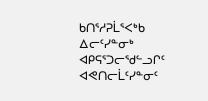ᑲᑎᕐᓱᕈᒫᕐᐸᒃᑲ ᐃᓕᑦᓯᓐᓂᒃ ᐊᑭᕋᕐᑐᓕᖁᓪᓗᒋᑦ ᐊᕙᑎᓕᒫᑦᓯᓐᓂᑦ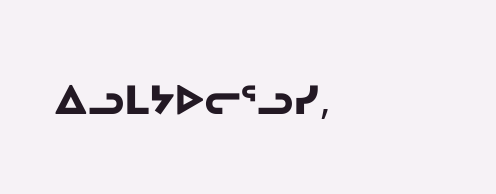ᐃᓗᒪᔭᐅᓕᕐᓗᓯ,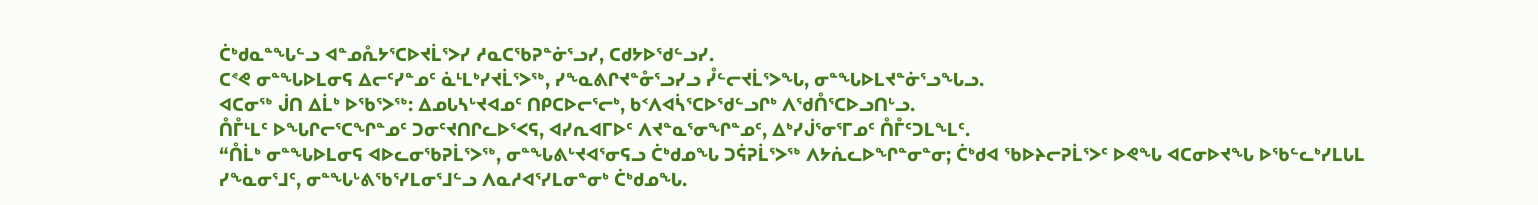ᑖᒃᑯᓇᓐᖓᓪᓗ ᐊᓐᓄᕅᔭᕐᑕᐅᔪᒫᕐᐳᓯ ᓱᓇᑕᖃᕈᓐᓃᕐᓗᓯ, ᑕᑯᔭᐅᖁᓪᓗᓯ.
ᑕᕝᕙ ᓂᓐᖓᐅᒪᓂᕋ ᐃᓕᑦᓯᓐᓄᑦ ᓈᒻᒪᒃᓯᔪᒫᕐᐳᖅ, ᓯᖕᓇᕕᒋᔪᓐᓁᕐᓗᓯᓗ ᓮᓪᓕᔪᒫᕐᐳᖓ, ᓂᓐᖓᐅᒪᔪᓐᓃᕐᓗᖓᓗ.
ᐊᑕᓂᖅ ᒎᑎ ᐃᒫᒃ ᐅᖃᕐᐳᖅ: ᐃᓄᒐᓴᒡᔪᐊᓄᑦ ᑎᑭᑕᐅᓕᕐᓕᒃ, ᑲᑉᐱᐊᓵᕐᑕᐅᖁᓪᓗᒋᒃ ᐱᖁᑍᕐᑕᐅᓗᑎᒡᓗ.
ᑍᒤᒻᒪᑦ ᐅᖓᒋᓕᕐᑕᖏᓐᓄᑦ ᑐᓂᑦᔪᑎᒋᓚᐅᕐᐸᕋ, ᐊᓯᕆᐊᒥᐅᑦ ᐱᔪᓐᓇᕐᓂᖏᓐᓄᑦ, ᐃᒃᓯᒎᕐᓂᕐᒥᓄᑦ ᑍᒤᑦᑐᒪᖕᒪᑦ.
“ᑍᒫᒃ ᓂᓐᖓᐅᒪᓂᕋ ᐊᐅᓚᓂᖃᕈᒫᕐᐳᖅ, ᓂᓐᖓᕕᒡᔪᐊᕐᓂᕋᓗ ᑖᒃᑯᓄᖓ ᑐᕌᕈᒫᕐᐳᖅ ᐱᔭᕇᓚᐅᖏᓐᓂᓐᓂ; ᑖᒃᑯᐊ ᖃᐅᔨᓕᕈᒫᕐᐳᑦ ᐅᕙᖓ ᐊᑕᓂᐅᔪᖓ ᐅᖃᓪᓚᒃᓯᒪᒐᒪ ᓯᖕᓇᓂᕐᒧᑦ, ᓂᓐᖓᒡᕕᖃᕐᓯᒪᓂᕐᒧᓪᓗ ᐱᓇᓱᐊᕐᓯᒪᓂᓐᓂᒃ ᑖᒃᑯᓄᖓ.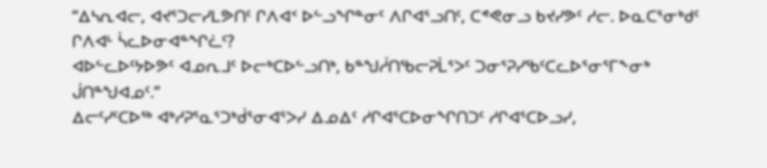“ᐃᓴᕆᐊᓕ, ᐊᔪᕐᑐᓕᓯᒪᕗᑎᑦ ᒋᐱᐊᑉ ᐅᓪᓗᖏᓐᓂᑦ ᐱᒋᐊᕐᓗᑎᑦ, ᑕᕝᕙᓂᓗ ᑲᔪᓯᕗᑦ ᓱᓕ. ᐅᓇᑕᕐᓂᒃᑯᑦ ᒋᐱᐊᒻ ᓵᓚᐅᓂᐊᓐᖏᓛᑦ?
ᐊᐅᓪᓚᐅᑦᔭᐅᕗᑦ ᐊᓄᕆᒧᑦ ᐅᓕᒃᑕᐅᓪᓗᑎᒃ, ᑲᓐᖑᓲᑎᖃᓕᕈᒫᕐᐳᑦ ᑐᓂᕐᕈᓯᖃᑦᑕᓚᐅᕐᓂᕐᒥᖕᓂᒃ ᒎᑎᓐᖑᐊᓄᑦ.”
ᐃᓕᑦᓯᑦᑕᐅᖅ ᐊᒃᓱᕈᕐᓇᕐᑐᒃᑰᕐᓂᐊᕐᐳᓯ ᐃᓄᐃᑦ ᓱᒋᐊᕐᑕᐅᓂᖏᑎᑐᑦ ᓱᒋᐊᕐᑕᐅᓗᓯ,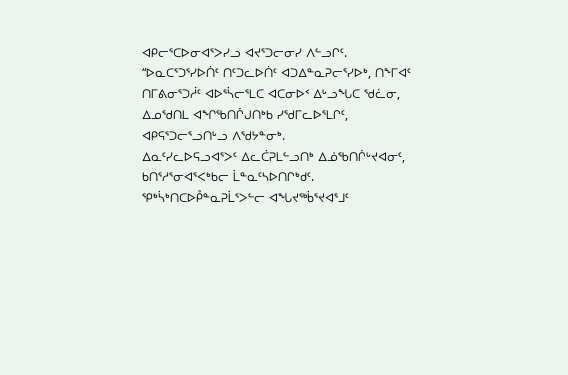ᐊᑭᓕᕐᑕᐅᓂᐊᕐᐳᓯᓗ ᐊᔪᕐᑐᓕᓂᓯ ᐱᓪᓗᒋᑦ.
“ᐅᓇᑕᕐᑐᕐᓯᐅᑏᑦ ᑎᑦᑐᓚᐅᑏᑦ ᐊᑐᐃᓐᓇᕈᓕᕐᓯᐅᒃ, ᑎᖕᒥᐊᑦ ᑎᒥᕕᓂᕐᑐᓲᑦ ᐊᐅᕐᓵᓕᕐᒪᑕ ᐊᑕᓂᐅᑉ ᐃᒡᓗᖓᑕ ᖁᓛᓂ, ᐃᓄᖁᑎᒪ ᐊᖏᖃᑎᒌᒍᑎᒃᑲ ᓯᖁᒥᓚᐅᕐᒪᒋᑦ, ᐊᑭᕋᕐᑐᓕᕐᓗᑎᒡᓗ ᐱᖁᔭᓐᓂᒃ.
ᐃᓇᑦᓯᓚᐅᕋᓗᐊᕐᐳᑦ ᐃᓚᑖᕈᒪᓪᓗᑎᒃ ᐃᓅᖃᑎᒌᒡᔪᐊᓂᑦ, ᑲᑎᕐᓱᕐᓂᐊᕐᐸᒃᑲᓕ ᒫᓐᓇᑦᓴᐅᑎᒋᒃᑯᑦ. ᕿᒃᓵᒃᑎᑕᐅᑬᓐᓇᕈᒫᕐᐳᓪᓕ ᐊᖓᔪᖅᑳᕐᔪᐊᕐᒧᑦ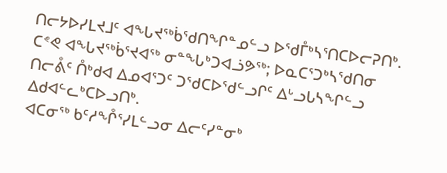ᑎᓕᔭᐅᓯᒪᔪᒧᑦ ᐊᖓᔪᖅᑳᖁᑎᖏᓐᓄᓪᓗ ᐅᖁᒤᒃᓴᕐᑎᑕᐅᓕᕈᑎᒃ.
ᑕᕝᕙ ᐊᖓᔪᖅᑳᕐᔪᐊᖅ ᓂᓐᖓᒃᑐᐊᓘᕗᖅ; ᐅᓇᑕᕐᑐᒃᓴᖁᑎᓂ ᑎᓕᕔᑦ ᑍᒃᑯᐊ ᐃᓄᐊᕐᑐᑦ ᑐᖁᑕᐅᖁᓪᓗᒋᑦ ᐃᒡᓗᒐᓴᖏᓪᓗ ᐃᑯᐊᓪᓚᒃᑕᐅᓗᑎᒃ.
ᐊᑕᓂᖅ ᑲᑦᓱᖎᕐᓯᒪᓪᓗᓂ ᐃᓕᑦᓯᓐᓂᒃ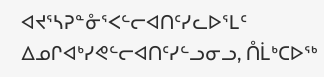ᐊᔪᕐᓴᕈᓐᓁᕐᐸᓪᓕᐊᑎᑦᓯᓚᐅᕐᒪᑦ ᐃᓄᒋᐊᒃᓯᕙᓪᓕᐊᑎᑦᓯᓪᓗᓂᓗ, ᑍᒫᒃᑕᐅᖅ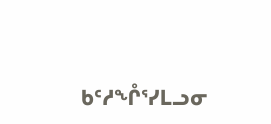ᑲᑦᓱᖎᕐᓯᒪᓗᓂ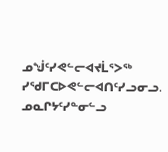ᓄᖒᑦᓯᕙᓪᓕᐊᔪᒫᕐᐳᖅ ᓯᖁᒥᑕᐅᕙᓪᓕᐊᑎᑦᓯᓗᓂᓗ. ᓄᓇᒋᔭᑦᓯᓐᓂᓪᓗ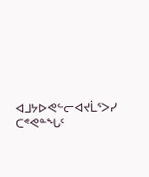ᐊᒧᔭᐅᕙᓪᓕᐊᔪᒫᕐᐳᓯ ᑕᕝᕙᓐᖓᑦ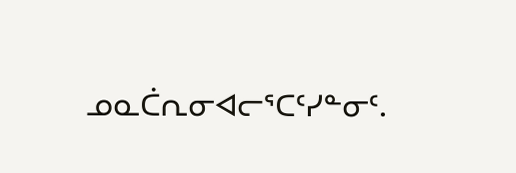ᓄᓇᑖᕆᓂᐊᓕᕐᑕᑦᓯᓐᓂᑦ.